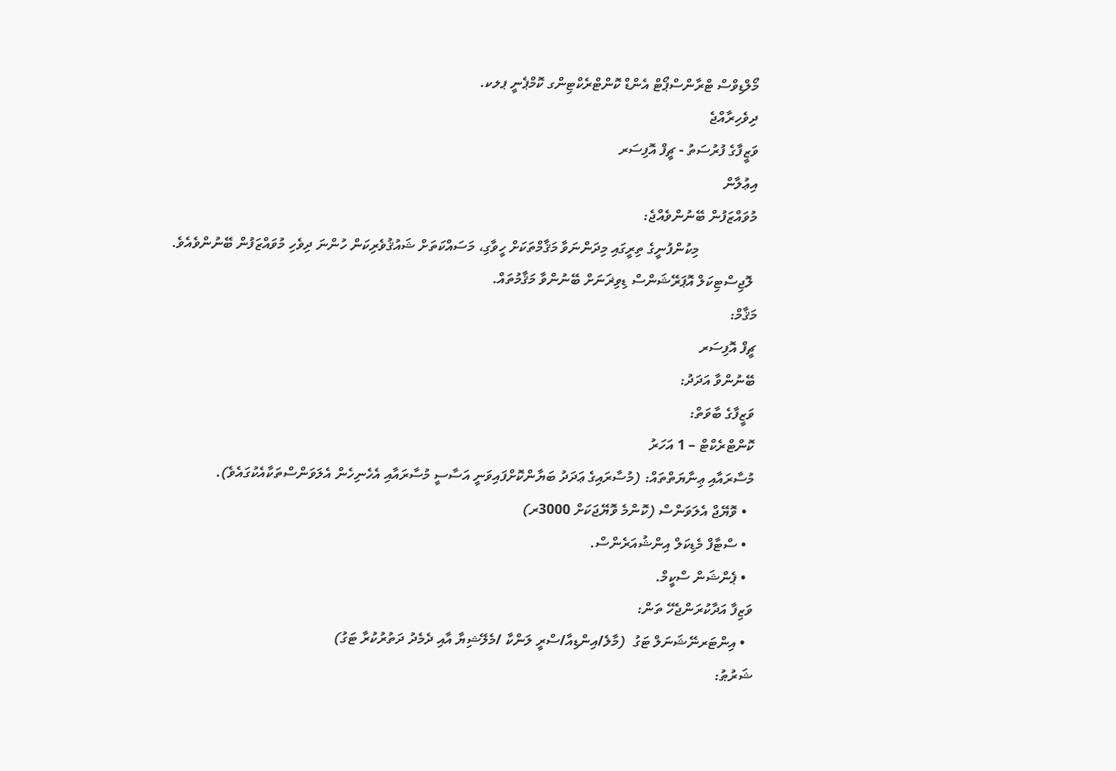މޯލްޑިވްސް ޓްރާންސްޕޯޓް އެންޑް ކޮންޓްރެކްޓިންގ ކޮމްޕެނީ ޕލކ.
ދިވެހިރާއްޖެ
ވަޒީފާގެ ފުރުސަތު - ޗީފް އޮފިސަރ
އިޢުލާން
މުވައްޒަފުން ބޭނުންވެއްޖެ:
                މިކުންފުނީގެ ތިރީގައި މިދަންނަވާ މަޤާމްތަކަށް ހީވާގި، މަސައްކަތަށް ޝައުޤުވެރިކަން ހުންނަ ދިވެހި މުވައްޒަފުން ބޭނުންވެއެވެ.
 ލޮޖިސްޓިކަލް އޮޕަރޭޝަންސް ޑިވިޜަނަށް ބޭނުންވާ މަޤާމުތައް.
މަޤާމް:
ޗީފް އޮފިސަރ
ބޭނުންވާ އަދަދު:
ވަޒީފާގެ ބާވަތް:
ކޮންޓްރެކްޓް – 1 އަހަރު
މުސާރައާއި ޢިނާޔަތްތައް: (މުސާރައިގެ ޢަދަދު ބަޔާންކޮށްފައިވަނީ އަސާސީ މުސާރައާއި އެހެނިހެން އެލަވަންސްތަކާއެކުގައެވެ).
  • ވޮޔޭޖް އެލަވަންސް (ކޮންމެ ވޮޔޭޖަކަށް 3000ރ)
  • ސްޓާފް މެޑިކަލް އިންޝުއަރެންސް.
  • ޕެންޝަން ސްކީމް.
ވަޒިފާ އަދާކުރަންޖެހޭ ތަން:
  • އިންޓަރނޭޝަނަލް ޓަގު  (މާލެ/އިންޑިއާ/ސްރީ ލަންކާ /މެލޭޝިޔާ އާއި ދެމެދު ދަތުރުކުރާ ޓަގު)
ޝަރުޠު: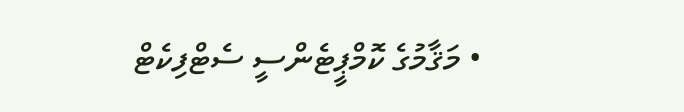• މަޤާމުގެ ކޮމްޕީޓެންސީ ސެޓްފިކެޓް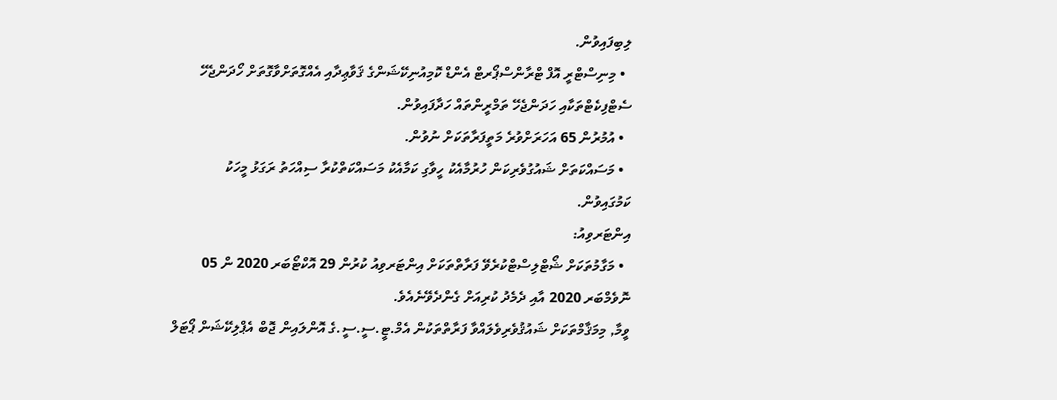ލިބިފައިވުން.
  • މިނިސްޓްރީ އޮފް ޓްރާންސްޕޯރޓް އެންޑް ކޮމިއުނިކޭޝަންގެ ޤަވާޢިދާއި އެއްގޮތަށްވާގޮތަށް ހޯދަންޖެހޭ ސެޓްފިކެޓްތަކާއި ހަދަންޖެހޭ ތަމްރީންތައް ހަދާފައިވުން.
  • އުމުރުން 65 އަހަރަށްވުރެ މަތީފަރާތަކަށް ނުވުން.
  • މަސައްކަތަށް ޝައުގުވެރިކަން ހުރުމާއެކު ހީވާގި ކަމާއެކު މަސައްކަތްކުރާ ސިއްހަތު ރަގަޅު މީހަކު ކަމުގައިވުން.
އިންޓަރވިއު:
  • މަގާމުތަކަށް ޝޯޓްލިސްޓްކުރެވޭ ފަރާތްތަކަށް އިންޓަރވިއު ކުރުން 29 އޮކްޓޯބަރ 2020 ން 05 ނޮވެމްބަރ 2020 އާއި ދެމެދު ކުރިއަށް ގެންދެވޭނެއެވެ.
ވީމާ, މިމަޤާމްތަކަށް ޝައުޤުވެރިވެލައްވާ ފަރާތްތަކުން އެމް.ޓީ.ސީ.ސީ.ގެ އޮންލައިން ޖޮބް އެޕްލިކޭޝަން ޕޯޓަލް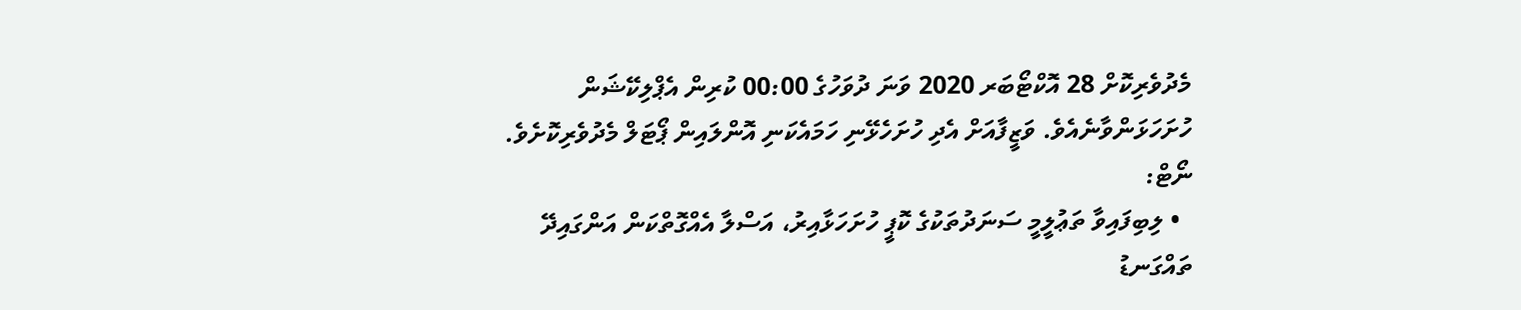މެދުވެރިކޮށް 28 އޮކްޓޯބަރ 2020 ވަނަ ދުވަހުގެ 00:00 ކުރިން އެޕްލިކޭޝަން ހުށަހަޅަންވާނެއެވެ. ވަޒީފާއަށް އެދި ހުށަހެޅޭނި ހަމައެކަނި އޮންލައިން ޕޯޓަލް މެދުވެރިކޮށެވެ.
ނޯޓް:
  • ލިބިފައިވާ ތަޢުލީމީ ސަނަދުތަކުގެ ކޮޕީ ހުށަހަޅާއިރު، އަސްލާ އެއްގޮތްކަން އަންގައިދޭ ތައްގަނޑު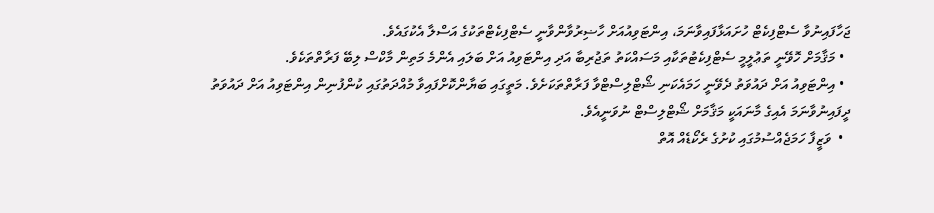ޖަހާފައިނުވާ ސެޓްފިކެޓް ހުށައަޅާފައިވާނަމަ، އިންޓަވިއުއަށް ހާޟިރުވާންވާނީ ސެޓްފިކެޓްތަކުގެ އަސްލާ އެކުގައެވެ.
  • މަޤާމަށް ހޮވޭނީ ތަޢުލީމީ ސެޓްފިކެޓުތަކާއި މަސައްކަތު ތަޖުރިބާ އަދި އިންޓަވިއު އަށް ބަލައި އެންމެ މަތިން މާކްސް ލިބޭ ފަރާތްތަކެވެ.
  • އިންޓަވިއު އަށް ދައުވަތު ދެވޭނީ ހަމައެކަނި ޝޯޓްލިސްޓްވާ ފަރާތްތަކަށެވެ. މަތީގައި ބަޔާންކޮށްފައިވާ މުއްދަތުގައި ކުންފުނިން އިންޓަވިއު އަށް ދައުވަތު ދީފައިނުވާނަމަ އެއިގެ މާނައަކީ މަޤާމަށް ޝޯޓްލިސްޓް ނުވަނީއެވެ.
  •  ވަޒީފާ ހަމަޖެއްސުމުގައި ކުށުގެ ރެކޯޑެއް އޮތް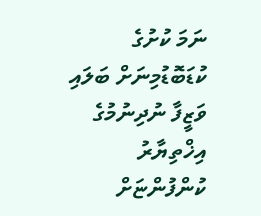ނަމަ ކުށުގެ ކުޑަބޮޑުމިނަށް ބަލައި ވަޒީފާ ނުދިނުމުގެ އިޚްތިޔާރު ކުންފުންޏަށް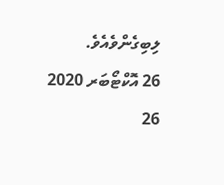ލިބިގެންވެއެވެ.
26 އޮކްޓޯބަރ 2020
26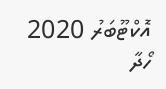އޮކްޓޫބަރު 2020
ހޯދާ